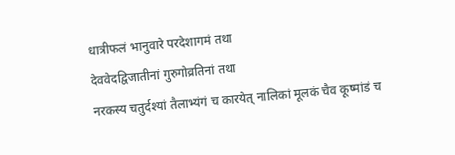धात्रीफलं भानुवारे परदेशागमं तथा
देववेदद्विजातीनां गुरुगोव्रतिनां तथा
नरकस्य चतुर्दश्यां तैलाभ्यंगं च कारयेत् नालिकां मूलकं चैव कूष्मांडं च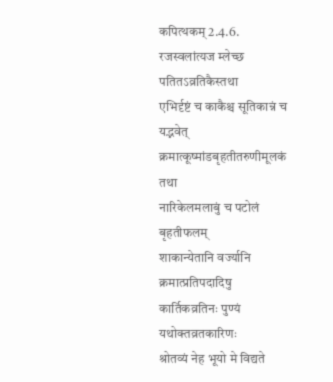कपित्थकम् 2.4.6.
रजस्वलांत्यज म्लेच्छ पतितऽव्रतिकैस्तथा
एभिर्दृष्टं च काकैश्च सूतिकान्नं च यद्भवेत्
क्रमात्कूष्मांडबृहतीतरुणीमूलकं तथा
नारिकेलमलाबुं च पटोलं बृहतीफलम्
शाकान्येतानि वर्ज्यानि क्रमात्प्रतिपदादिषु
कार्तिकव्रतिनः पुण्यं यथोक्तव्रतकारिणः
श्रोतव्यं नेह भूयो मे विद्यते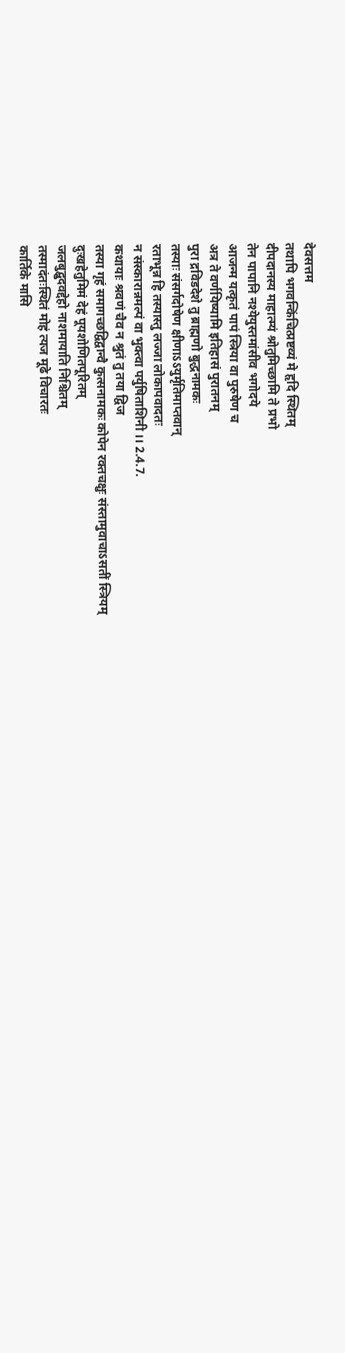देवसत्तम
तथापि भगवन्किंचित्प्रष्टव्यं मे हृदि स्थितम्
दीपदानस्य माहात्म्यं श्रोतुमिच्छामि ते प्रभो
तेन पापानि नश्येयुस्तमांसीव भगोदये
आजन्म यत्कृतं पापं स्त्रिया वा पुरुषेण च
अत्र ते वर्णयिष्यामि इतिहासं पुरातनम्
पुरा द्रविडदेशे तु ब्राह्मणो बुद्धनामकः
तस्याः संसर्गदोषेण क्षीणाऽऽयुर्मृतिमाप्तवान्
रताभून्न हि तस्यास्तु लज्जा लोकापवादतः
न संस्कारान्नमल्पं वा भुक्त्वा पर्युषिताशिनी ।। 2.4.7.
कथायाः श्रवणं चैव न श्रुतं तु तया द्विज
तस्या गृहं समागच्छद्विद्वान्वै कुत्सनामकः कोपेन रक्तचक्षुः संस्तामुवाचाऽसतीं स्त्रियम्
दुःखहेतुमिमं देहं पूयशोणितपूरितम्
जलबुद्बुदवद्देहो नाशमायाति निश्चितम्
तस्मादंतःस्थितं मोहं त्यज मूढे विचारतः
कार्तिके मासि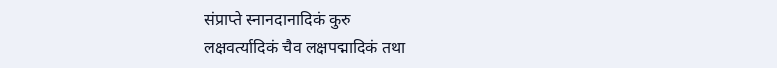संप्राप्ते स्नानदानादिकं कुरु
लक्षवर्त्यादिकं चैव लक्षपद्मादिकं तथा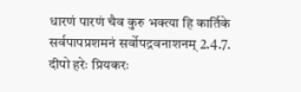धारणं पारणं चैव कुरु भक्त्या हि कार्तिके
सर्वपापप्रशमनं सर्वोपद्रवनाशनम् 2.4.7.
दीपो हरेः प्रियकरः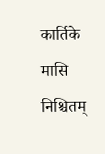कार्तिके मासि निश्चितम्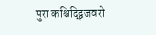पुरा कश्चिद्द्विजवरो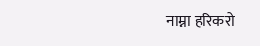नाम्ना हरिकरो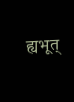ह्यभूत्